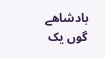بادشاهے گوں یک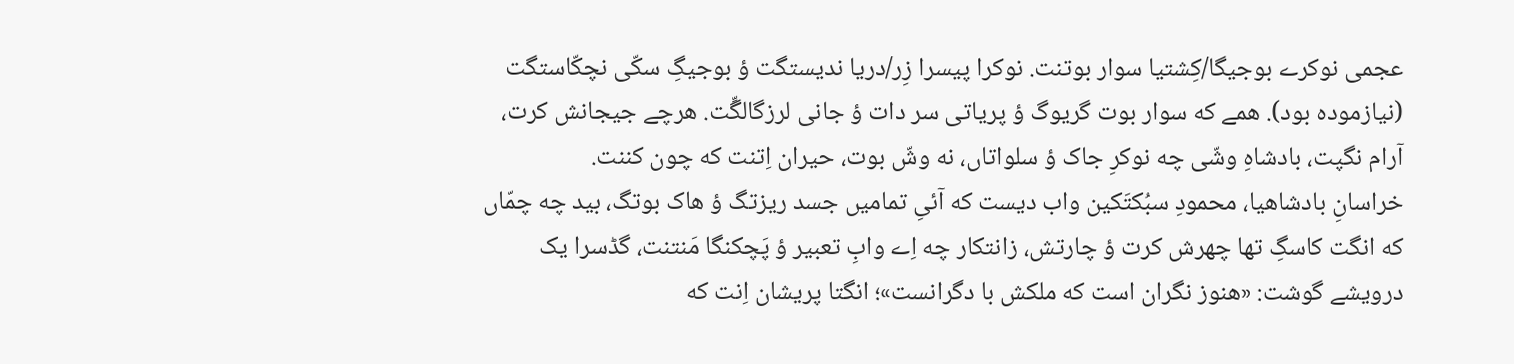عجمی نوکرے بوجیگا/کِشتیا سوار بوتنت. نوکرا پیسرا زِر/دریا ندیستگت ؤ بوجیگِ سکّی نچکّاستگت (نیازموده بود). همے که سوار بوت گریوگ ؤ پریاتی سر دات ؤ جانی لرزگالگِّت. هرچے جیجانش کرت، آرام نگپت، بادشاهِ وشّی چه نوکرِ جاک ؤ سلواتاں، نه وشّ بوت، حیران اِتنت که چون کننت.
خراسانِ بادشاهیا، محمودِ سبُکتَکین واب دیست که آئیِ تمامیں جسد ریزتگ ؤ هاک بوتگ، بید چه چمّاں که انگت کاسگِ تها چهرش کرت ؤ چارتش، زانتکار چه اِے وابِ تعبیر ؤ پَچکنگا مَنتنت، گڈسرا یک درویشے گوشت: «هنوز نگران است که ملکش با دگرانست»؛ انگتا پریشان اِنت که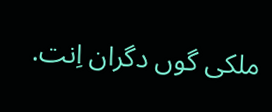ملکی گوں دگران اِنت.